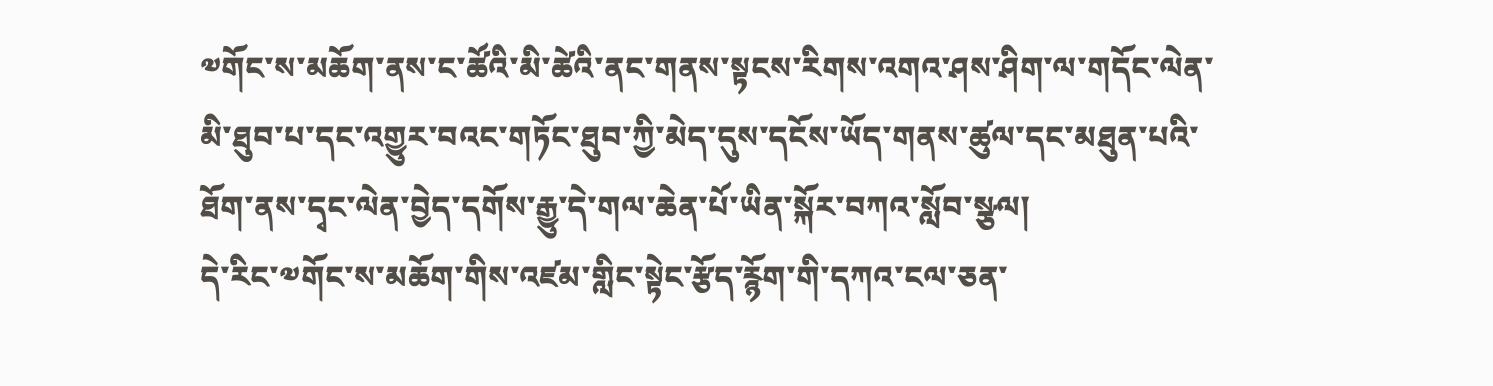༧གོང་ས་མཆོག་ནས་ང་ཚོའི་མི་ཚེའི་ནང་གནས་སྟངས་རིགས་འགའ་ཤས་ཤིག་ལ་གདོང་ལེན་མི་ཐུབ་པ་དང་འགྱུར་བའང་གཏོང་ཐུབ་ཀྱི་མེད་དུས་དངོས་ཡོད་གནས་ཚུལ་དང་མཐུན་པའི་ཐོག་ནས་དྭང་ལེན་བྱེད་དགོས་རྒྱུ་དེ་གལ་ཆེན་པོ་ཡིན་སྐོར་བཀའ་སློབ་སྩལ།
དེ་རིང་༧གོང་ས་མཆོག་གིས་འཛམ་གླིང་སྟེང་རྩོད་རྙོག་གི་དཀའ་ངལ་ཅན་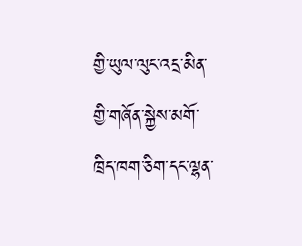གྱི་ཡུལ་ལུང་འདྲ་མིན་གྱི་གཞོན་སྐྱེས་མགོ་ཁྲིད་ཁག་ཅིག་དང་ལྷན་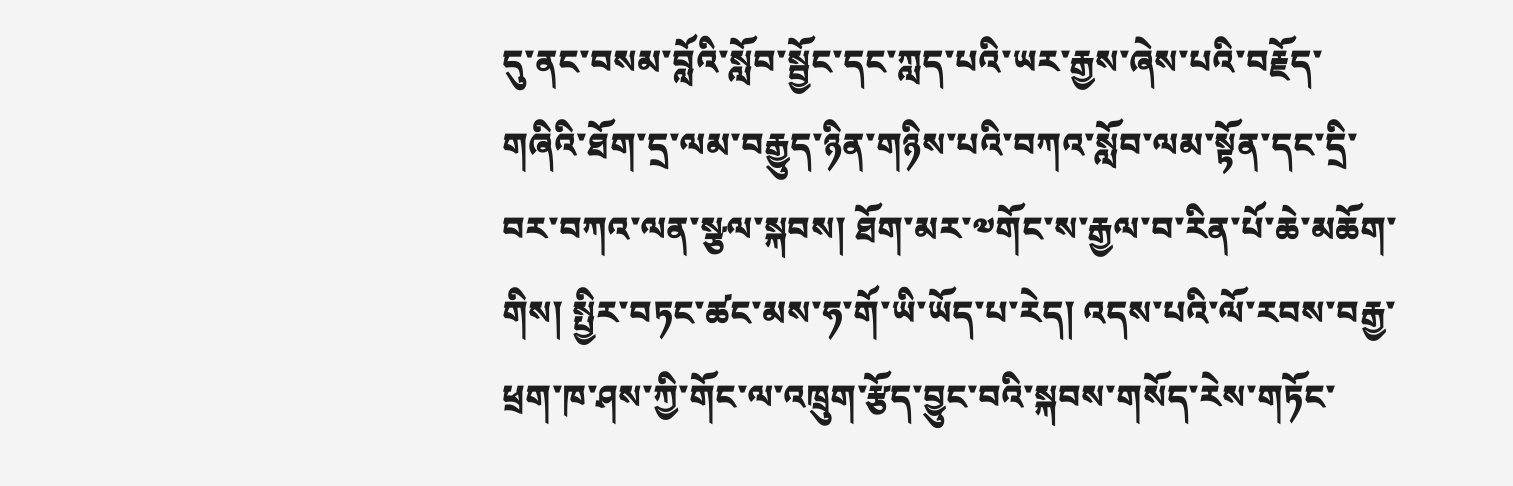དུ་ནང་བསམ་བློའི་སློབ་སྦྱོང་དང་ཀླད་པའི་ཡར་རྒྱས་ཞེས་པའི་བརྗོད་གཞིའི་ཐོག་དྲ་ལམ་བརྒྱུད་ཉིན་གཉིས་པའི་བཀའ་སློབ་ལམ་སྟོན་དང་དྲི་བར་བཀའ་ལན་སྩལ་སྐབས། ཐོག་མར་༧གོང་ས་རྒྱལ་བ་རིན་པོ་ཆེ་མཆོག་གིས། སྤྱིར་བཏང་ཚང་མས་ཧ་གོ་ཡི་ཡོད་པ་རེད། འདས་པའི་ལོ་རབས་བརྒྱ་ཕྲག་ཁ་ཤས་ཀྱི་གོང་ལ་འཁྲུག་རྩོད་བྱུང་བའི་སྐབས་གསོད་རེས་གཏོང་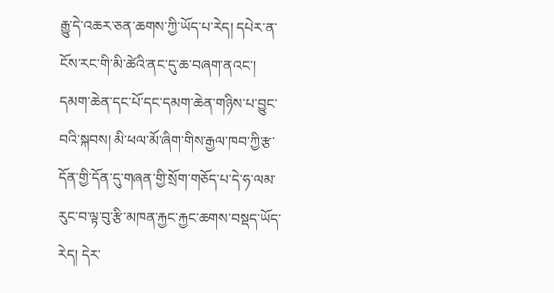རྒྱུ་དེ་འཆར་ཅན་ཆགས་ཀྱི་ཡོད་པ་རེད། དཔེར་ན་ངོས་རང་གི་མི་ཚེའི་ནང་དུ་ཆ་བཞག་ནའང་། དམག་ཆེན་དང་པོ་དང་དམག་ཆེན་གཉིས་པ་བྱུང་བའི་སྐབས། མི་ཕལ་མོ་ཞིག་གིས་རྒྱལ་ཁབ་ཀྱི་རྩ་དོན་གྱི་དོན་དུ་གཞན་གྱི་སྲོག་གཅོད་པ་དེ་ཧ་ལམ་རུང་བ་ལྟ་བུ་རྩི་མཁན་རྐྱང་རྐྱང་ཆགས་བསྡད་ཡོད་རེད། དེར་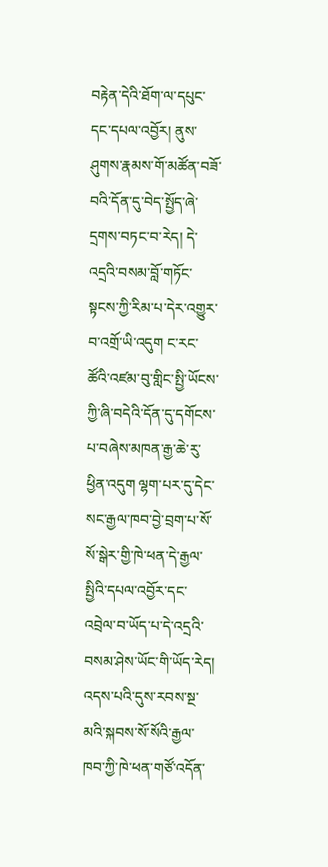བརྟེན་དེའི་ཐོག་ལ་དཔུང་དང་དཔལ་འབྱོར། ནུས་ཤུགས་རྣམས་གོ་མཚོན་བཟོ་བའི་དོན་དུ་བེད་སྤྱོད་ཞེ་དྲགས་བཏང་བ་རེད། དེ་འདྲའི་བསམ་བློ་གཏོང་སྟངས་ཀྱི་རིམ་པ་དེར་འགྱུར་བ་འགྲོ་ཡི་འདུག ང་རང་ཚོའི་འཛམ་བུ་གླིང་སྤྱི་ཡོངས་ཀྱི་ཞི་བདེའི་དོན་དུ་དགོངས་པ་བཞེས་མཁན་རྒྱ་ཆེ་རུ་ཕྱིན་འདུག ལྷག་པར་དུ་དེང་སང་རྒྱལ་ཁབ་བྱེ་བྲག་པ་སོ་སོ་སྒེར་གྱི་ཁེ་ཕན་དེ་རྒྱལ་སྤྱིའི་དཔལ་འབྱོར་དང་འབྲེལ་བ་ཡོད་པ་དེ་འདྲའི་བསམ་ཤེས་ཡོང་གི་ཡོད་རེད། འདས་པའི་དུས་རབས་སྔ་མའི་སྐབས་སོ་སོའི་རྒྱལ་ཁབ་ཀྱི་ཁེ་ཕན་གཙོ་འདོན་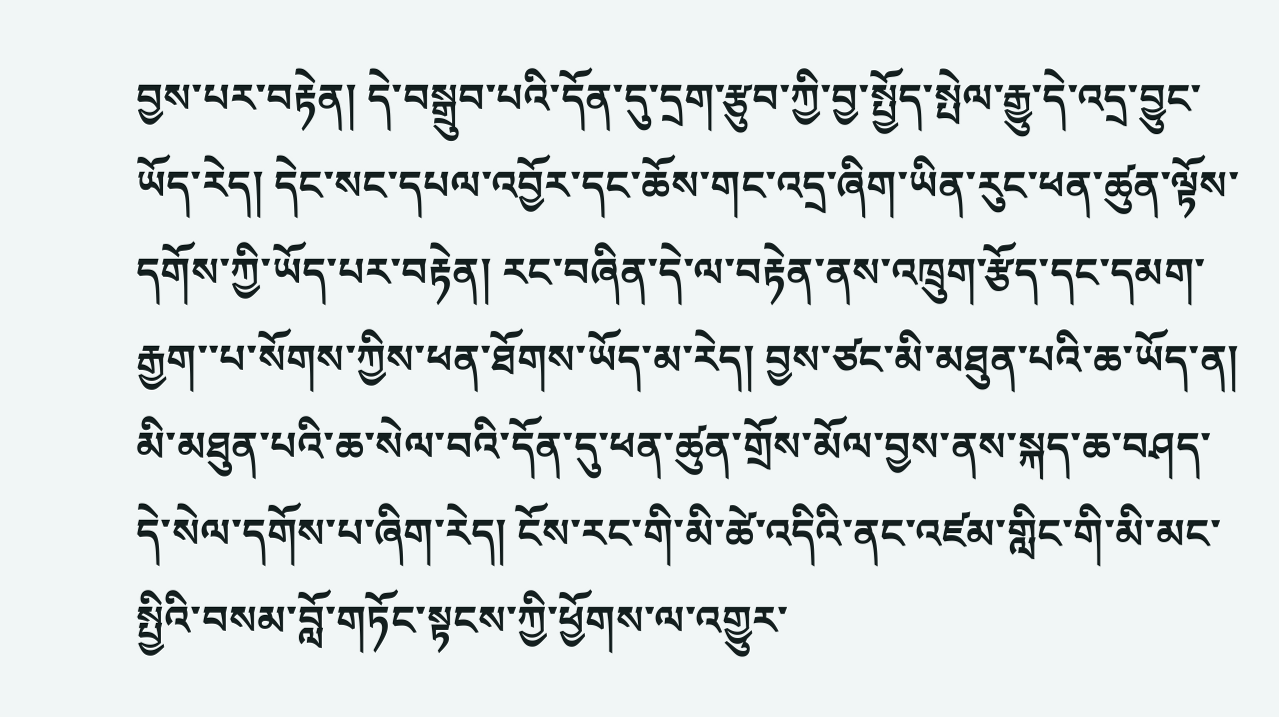བྱས་པར་བརྟེན། དེ་བསྒྲུབ་པའི་དོན་དུ་དྲག་རྩུབ་ཀྱི་བྱ་སྤྱོད་སྤེལ་རྒྱུ་དེ་འདྲ་བྱུང་ཡོད་རེད། དེང་སང་དཔལ་འབྱོར་དང་ཆོས་གང་འདྲ་ཞིག་ཡིན་རུང་ཕན་ཚུན་ལྟོས་དགོས་ཀྱི་ཡོད་པར་བརྟེན། རང་བཞིན་དེ་ལ་བརྟེན་ནས་འཁྲུག་རྩོད་དང་དམག་རྒྱག་་པ་སོགས་ཀྱིས་ཕན་ཐོགས་ཡོད་མ་རེད། བྱས་ཙང་མི་མཐུན་པའི་ཆ་ཡོད་ན། མི་མཐུན་པའི་ཆ་སེལ་བའི་དོན་དུ་ཕན་ཚུན་གྲོས་མོལ་བྱས་ནས་སྐད་ཆ་བཤད་དེ་སེལ་དགོས་པ་ཞིག་རེད། ངོས་རང་གི་མི་ཚེ་འདིའི་ནང་འཛམ་གླིང་གི་མི་མང་སྤྱིའི་བསམ་བློ་གཏོང་སྟངས་ཀྱི་ཕྱོགས་ལ་འགྱུར་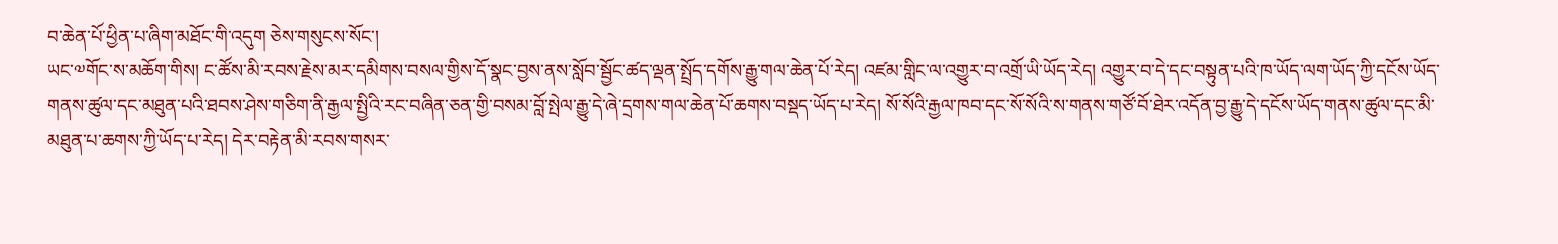བ་ཆེན་པོ་ཕྱིན་པ་ཞིག་མཐོང་གི་འདུག ཅེས་གསུངས་སོང་།
ཡང་༧གོང་ས་མཆོག་གིས། ང་ཚོས་མི་རབས་རྗེས་མར་དམིགས་བསལ་གྱིས་དོ་སྣང་བྱས་ནས་སློབ་སྦྱོང་ཚད་ལྡན་སྤྲོད་དགོས་རྒྱུ་གལ་ཆེན་པོ་རེད། འཛམ་གླིང་ལ་འགྱུར་བ་འགྲོ་ཡི་ཡོད་རེད། འགྱུར་བ་དེ་དང་བསྟུན་པའི་ཁ་ཡོད་ལག་ཡོད་ཀྱི་དངོས་ཡོད་གནས་ཚུལ་དང་མཐུན་པའི་ཐབས་ཤེས་གཅིག་ནི་རྒྱལ་སྤྱིའི་རང་བཞིན་ཅན་གྱི་བསམ་བློ་སྤེལ་རྒྱུ་དེ་ཞེ་དྲགས་གལ་ཆེན་པོ་ཆགས་བསྡད་ཡོད་པ་རེད། སོ་སོའི་རྒྱལ་ཁབ་དང་སོ་སོའི་ས་གནས་གཙོ་བོ་ཐེར་འདོན་བྱ་རྒྱུ་དེ་དངོས་ཡོད་གནས་ཚུལ་དང་མི་མཐུན་པ་ཆགས་ཀྱི་ཡོད་པ་རེད། དེར་བརྟེན་མི་རབས་གསར་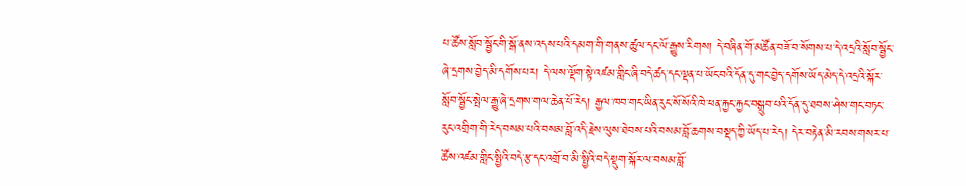པ་ཚོས་སློབ་སྦྱོང་གི་སྒོ་ནས་འདས་པའི་དམག་གི་གནས་ཚུལ་དང་ལོ་རྒྱུས་རིགས། དེ་བཞིན་གོ་མཚོན་བཟོ་བ་སོགས་པ་དེ་འདྲའི་སློབ་སྦྱོང་ཞེ་དྲགས་བྱེད་མི་དགོས་པར། དེ་ལས་ལྡོག་སྟེ་འཛམ་གླིང་ཞི་བདེ་ཚད་དང་ལྡན་པ་ཡོང་བའི་དོན་དུ་གང་བྱེད་དགོས་ཡོད་མེད་དེ་འདྲའི་སྐོར་སློབ་སྦྱོང་སྤེལ་རྒྱུ་ཞེ་དྲགས་གལ་ཆེན་པོ་རེད། རྒྱལ་ཁབ་གང་ཡིན་རུང་སོ་སོའི་ཁེ་ཕན་རྐྱང་རྐྱང་བསྒྲུབ་པའི་དོན་དུ་ཐབས་ཤེས་གང་བཏང་རུང་འགྲིག་གི་རེད་བསམ་པའི་བསམ་བློ་འདི་རྗེས་ལུས་ཐེབས་པའི་བསམ་བློ་ཆགས་བསྡད་ཀྱི་ཡོད་པ་རེད། དེར་བརྟེན་མི་རབས་གསར་པ་ཚོས་འཛམ་གླིང་སྤྱིའི་བདེ་རྩ་དང་འགྲོ་བ་མི་སྤྱིའི་བདེ་སྡུག་སྐོར་ལ་བསམ་བློ་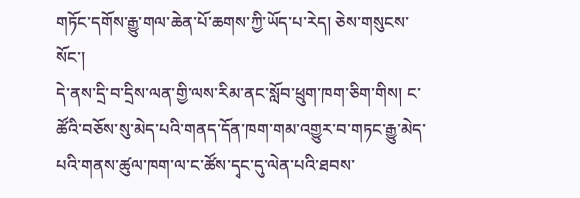གཏོང་དགོས་རྒྱུ་གལ་ཆེན་པོ་ཆགས་ཀྱི་ཡོད་པ་རེད། ཅེས་གསུངས་སོང་།
དེ་ནས་དྲི་བ་དྲིས་ལན་གྱི་ལས་རིམ་ནང་སློབ་ཕྲུག་ཁག་ཅིག་གིས། ང་ཚོའི་བཅོས་སུ་མེད་པའི་གནད་དོན་ཁག་གམ་འགྱུར་བ་གཏང་རྒྱུ་མེད་པའི་གནས་ཚུལ་ཁག་ལ་ང་ཚོས་དྭང་དུ་ལེན་པའི་ཐབས་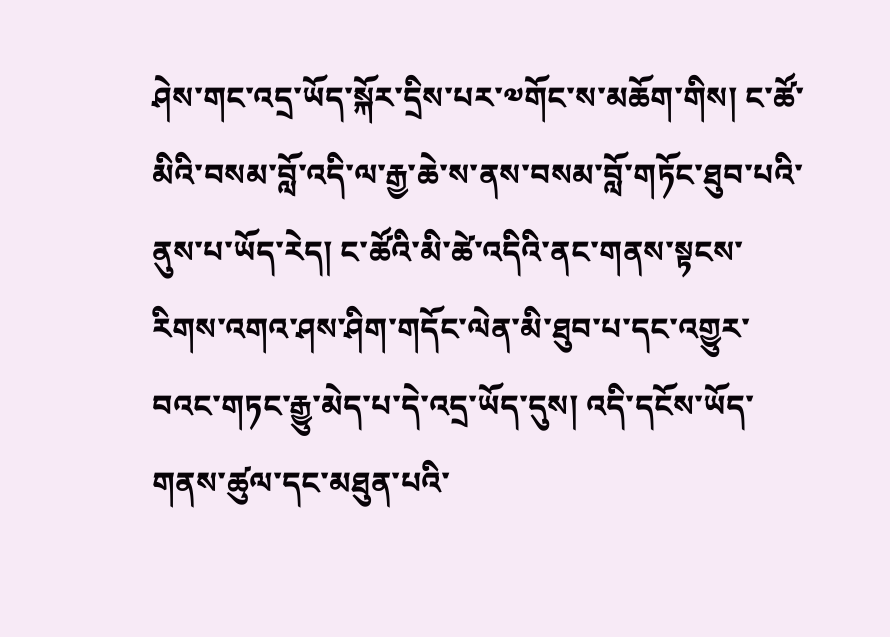ཤེས་གང་འདྲ་ཡོད་སྐོར་དྲིས་པར་༧གོང་ས་མཆོག་གིས། ང་ཚོ་མིའི་བསམ་བློ་འདི་ལ་རྒྱ་ཆེ་ས་ནས་བསམ་བློ་གཏོང་ཐུབ་པའི་ནུས་པ་ཡོད་རེད། ང་ཚོའི་མི་ཚེ་འདིའི་ནང་གནས་སྟངས་རིགས་འགའ་ཤས་ཤིག་གདོང་ལེན་མི་ཐུབ་པ་དང་འགྱུར་བའང་གཏང་རྒྱུ་མེད་པ་དེ་འདྲ་ཡོད་དུས། འདི་དངོས་ཡོད་གནས་ཚུལ་དང་མཐུན་པའི་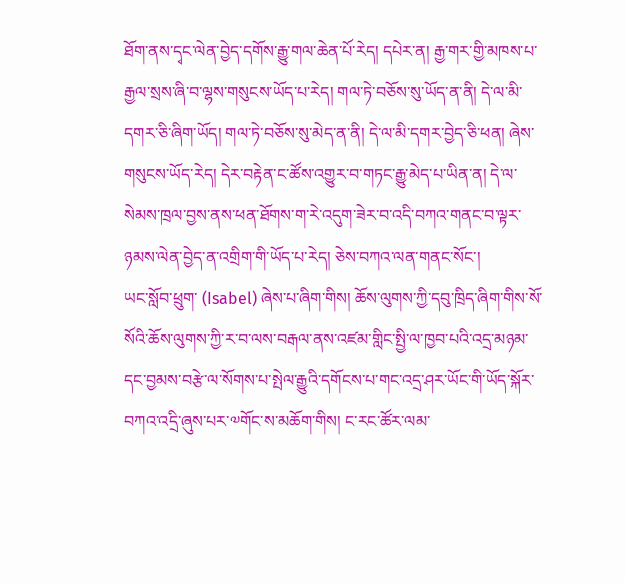ཐོག་ནས་དྭང་ལེན་བྱེད་དགོས་རྒྱུ་གལ་ཆེན་པོ་རེད། དཔེར་ན། རྒྱ་གར་གྱི་མཁས་པ་རྒྱལ་སྲས་ཞི་བ་ལྷས་གསུངས་ཡོད་པ་རེད། གལ་ཏེ་བཅོས་སུ་ཡོད་ན་ནི། དེ་ལ་མི་དགར་ཅི་ཞིག་ཡོད། གལ་ཏེ་བཅོས་སུ་མེད་ན་ནི། དེ་ལ་མི་དགར་བྱེད་ཅི་ཕན། ཞེས་གསུངས་ཡོད་རེད། དེར་བརྟེན་ང་ཚོས་འགྱུར་བ་གཏང་རྒྱུ་མེད་པ་ཡིན་ན། དེ་ལ་སེམས་ཁྲལ་བྱས་ནས་ཕན་ཐོགས་ག་རེ་འདུག་ཟེར་བ་འདི་བཀའ་གནང་བ་ལྟར་ཉམས་ལེན་བྱེད་ན་འགྲིག་གི་ཡོད་པ་རེད། ཅེས་བཀའ་ལན་གནང་སོང་།
ཡང་སློབ་ཕྲུག་ (Isabel) ཞེས་པ་ཞིག་གིས། ཆོས་ལུགས་ཀྱི་དབུ་ཁྲིད་ཞིག་གིས་སོ་སོའི་ཆོས་ལུགས་ཀྱི་ར་བ་ལས་བརྒལ་ནས་འཛམ་གླིང་སྤྱི་ལ་ཁྱབ་པའི་འདྲ་མཉམ་དང་བྱམས་བརྩེ་ལ་སོགས་པ་སྤེལ་རྒྱུའི་དགོངས་པ་གང་འདྲ་ཤར་ཡོང་གི་ཡོད་སྐོར་བཀའ་འདྲི་ཞུས་པར་༧གོང་ས་མཆོག་གིས། ང་རང་ཚོར་ལམ་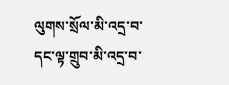ལུགས་སྲོལ་མི་འདྲ་བ་དང་ལྟ་གྲུབ་མི་འདྲ་བ་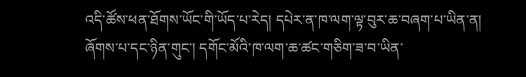འདི་ཚོས་ཕན་ཐོགས་ཡོང་གི་ཡོད་པ་རེད། དཔེར་ན་ཁ་ལག་ལྟ་བུར་ཆ་བཞག་པ་ཡིན་ན། ཞོགས་པ་དང་ཉིན་གུང་། དགོང་མོའི་ཁ་ལག་ཆ་ཚང་གཅིག་ཟ་བ་ཡིན་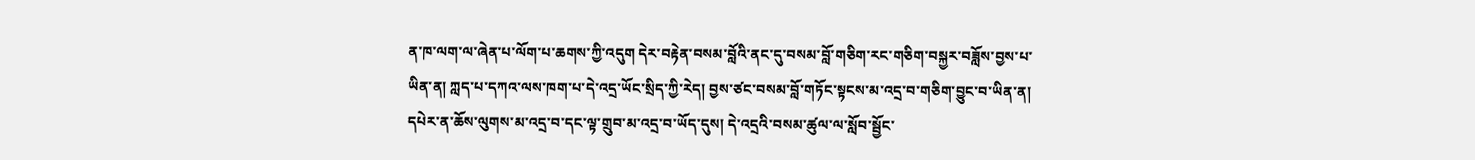ན་ཁ་ལག་ལ་ཞེན་པ་ལོག་པ་ཆགས་ཀྱི་འདུག དེར་བརྟེན་བསམ་བློའི་ནང་དུ་བསམ་བློ་གཅིག་རང་གཅིག་བསྐྱར་བཟློས་བྱས་པ་ཡིན་ན། ཀླད་པ་དཀའ་ལས་ཁག་པ་དེ་འདྲ་ཡོང་སྲིད་ཀྱི་རེད། བྱས་ཙང་བསམ་བློ་གཏོང་སྟངས་མ་འདྲ་བ་གཅིག་བྱུང་བ་ཡིན་ན། དཔེར་ན་ཆོས་ལུགས་མ་འདྲ་བ་དང་ལྟ་གྲུབ་མ་འདྲ་བ་ཡོད་དུས། དེ་འདྲའི་བསམ་ཚུལ་ལ་སློབ་སྦྱོང་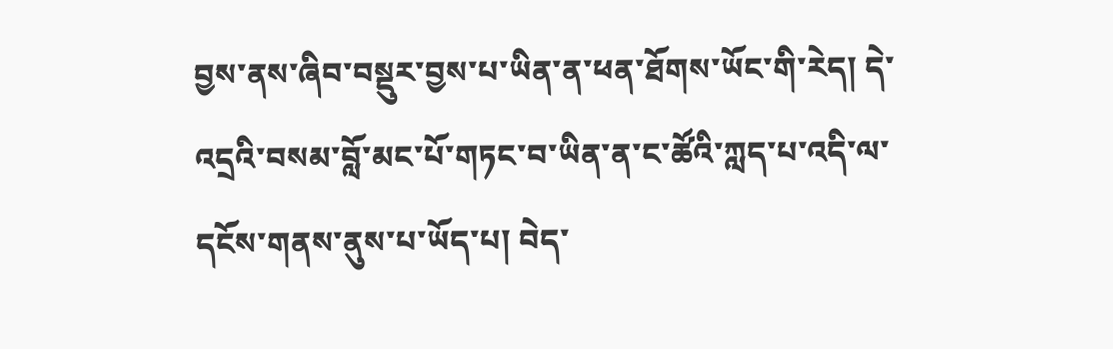བྱས་ནས་ཞིབ་བསྡུར་བྱས་པ་ཡིན་ན་ཕན་ཐོགས་ཡོང་གི་རེད། དེ་འདྲའི་བསམ་བློ་མང་པོ་གཏང་བ་ཡིན་ན་ང་ཚོའི་ཀླད་པ་འདི་ལ་དངོས་གནས་ནུས་པ་ཡོད་པ། བེད་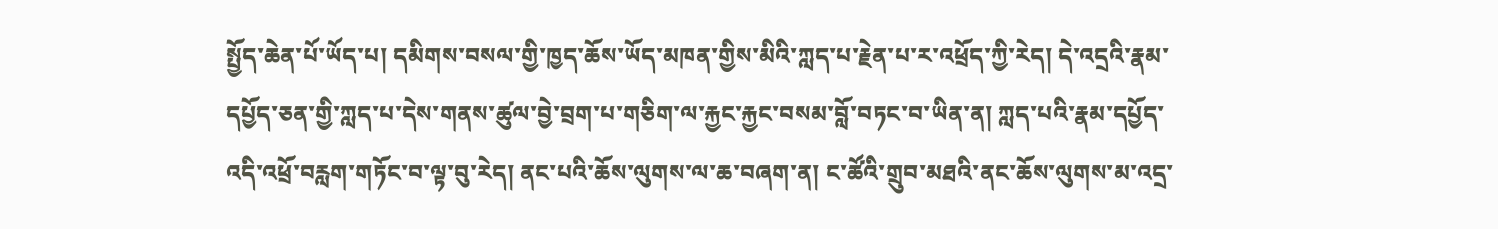སྤྱོད་ཆེན་པོ་ཡོད་པ། དམིགས་བསལ་གྱི་ཁྱད་ཆོས་ཡོད་མཁན་གྱིས་མིའི་ཀླད་པ་རྗེན་པ་ར་འཕྲོད་ཀྱི་རེད། དེ་འདྲའི་རྣམ་དཔྱོད་ཅན་གྱི་ཀླད་པ་དེས་གནས་ཚུལ་བྱེ་བྲག་པ་གཅིག་ལ་རྐྱང་རྐྱང་བསམ་བློ་བཏང་བ་ཡིན་ན། ཀླད་པའི་རྣམ་དཔྱོད་འདི་འཕྲོ་བརླག་གཏོང་བ་ལྟ་བུ་རེད། ནང་པའི་ཆོས་ལུགས་ལ་ཆ་བཞག་ན། ང་ཚོའི་གྲུབ་མཐའི་ནང་ཆོས་ལུགས་མ་འདྲ་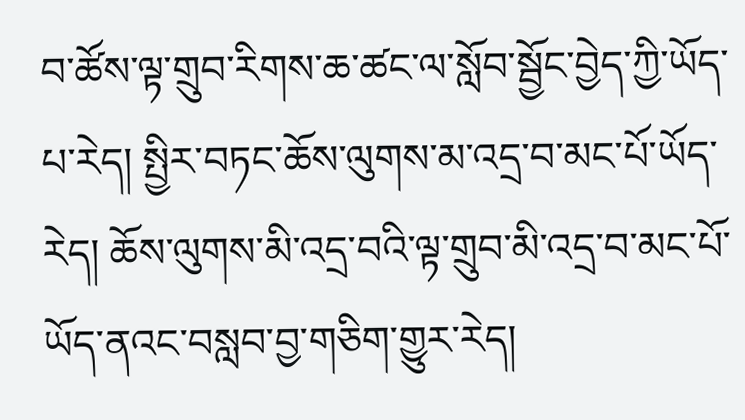བ་ཚོས་ལྟ་གྲུབ་རིགས་ཆ་ཚང་ལ་སློབ་སྦྱོང་བྱེད་ཀྱི་ཡོད་པ་རེད། སྤྱིར་བཏང་ཆོས་ལུགས་མ་འདྲ་བ་མང་པོ་ཡོད་རེད། ཆོས་ལུགས་མི་འདྲ་བའི་ལྟ་གྲུབ་མི་འདྲ་བ་མང་པོ་ཡོད་ནའང་བསླབ་བྱ་གཅིག་གྱུར་རེད།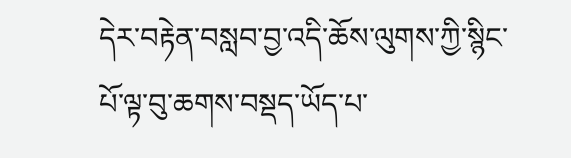དེར་བརྟེན་བསླབ་བྱ་འདི་ཆོས་ལུགས་ཀྱི་སྙིང་པོ་ལྟ་བུ་ཆགས་བསྡད་ཡོད་པ་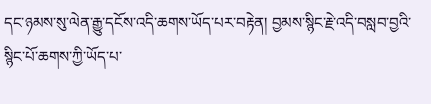དང་ཉམས་སུ་ལེན་རྒྱུ་དངོས་འདི་ཆགས་ཡོད་པར་བརྟེན། བྱམས་སྙིང་རྗེ་འདི་བསླབ་བྱའི་སྙིང་པོ་ཆགས་ཀྱི་ཡོད་པ་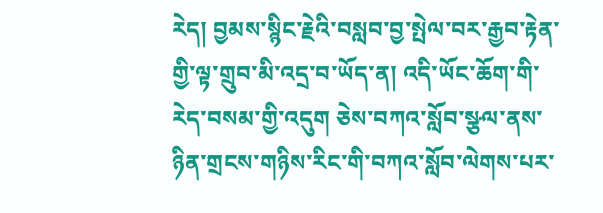རེད། བྱམས་སྙིང་རྗེའི་བསླབ་བྱ་སྤེལ་བར་རྒྱབ་རྟེན་གྱི་ལྟ་གྲུབ་མི་འདྲ་བ་ཡོད་ན། འདི་ཡོང་ཆོག་གི་རེད་བསམ་གྱི་འདུག ཅེས་བཀའ་སློབ་སྩལ་ནས་ཉིན་གྲངས་གཉིས་རིང་གི་བཀའ་སློབ་ལེགས་པར་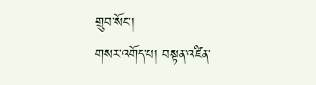གྲུབ་སོང་།
གསར་འགོད་པ། བསྟན་འཛིན་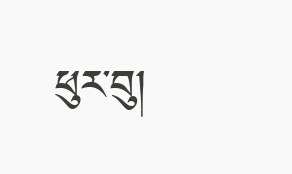ཕུར་བུ།